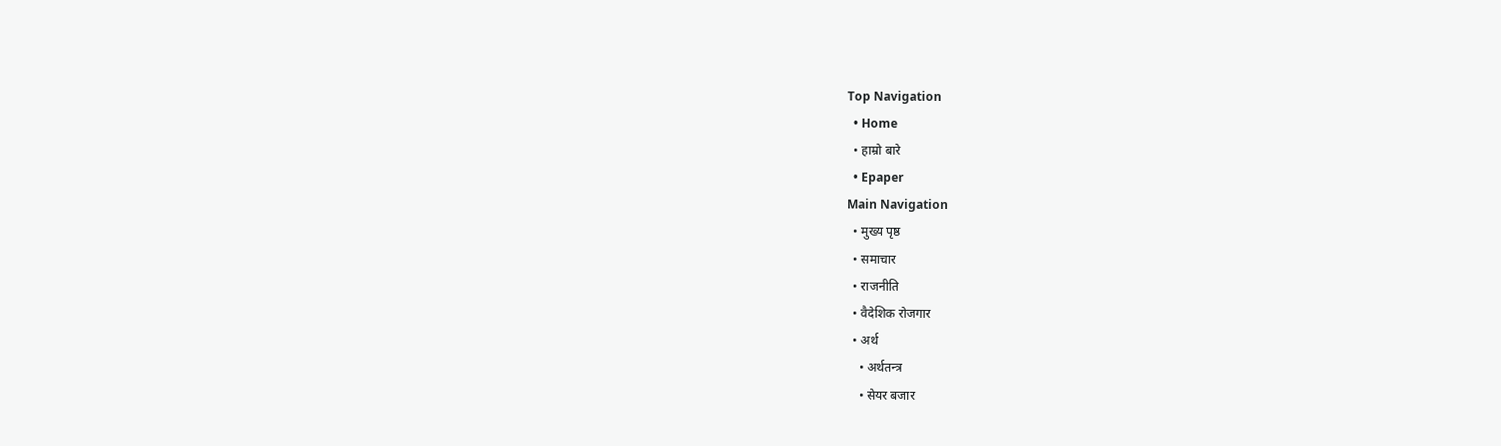Top Navigation
  • Home
  • हाम्रो बारे
  • Epaper
Main Navigation
  • मुख्य पृष्ठ
  • समाचार
  • राजनीति
  • वैदेशिक रोजगार
  • अर्थ
    • अर्थतन्त्र
    • सेयर बजार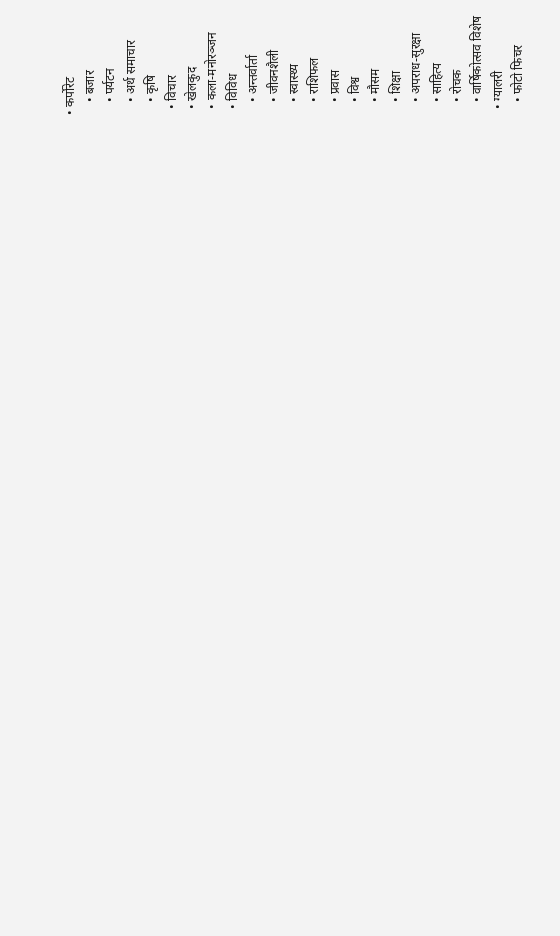• कर्पोरेट
    • बजार
    • पर्यटन
    • अर्थ समाचार
    • कृषि
  • विचार
  • खेलकुद
  • कला-मनोरञ्‍जन
  • विविध
    • अन्तर्वार्ता
    • जीवनशैली
    • स्वास्थ्य
    • राशिफल
    • प्रवास
    • विश्व
    • मौसम
    • शिक्षा
    • अपराध-सुरक्षा
    • साहित्य
    • रोचक
    • वार्षिकोत्सव विशेष
  • ग्यालरी
    • फोटो फिचर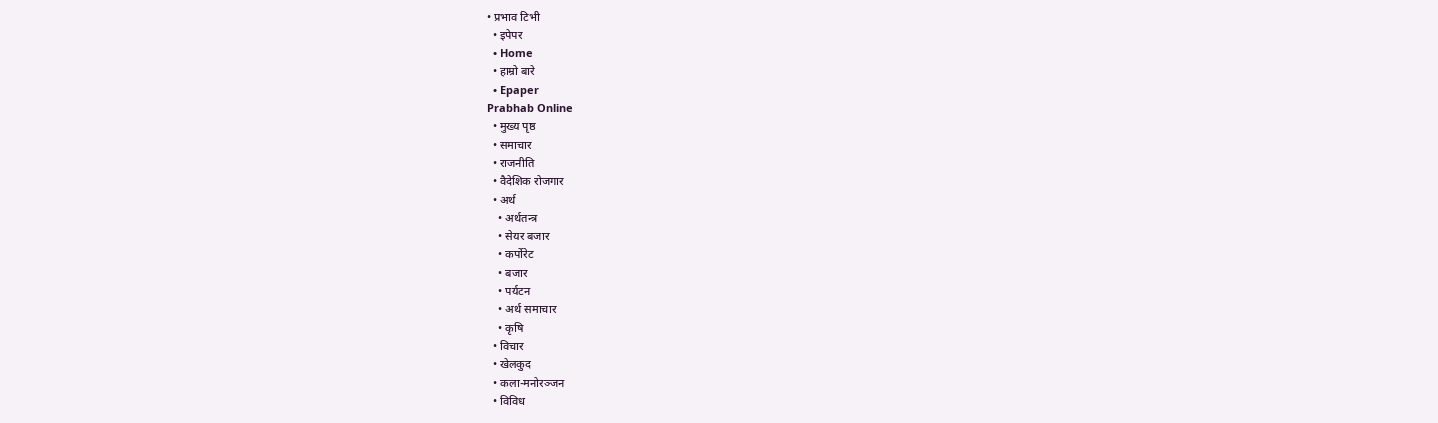• प्रभाव टिभी
  • इपेपर
  • Home
  • हाम्रो बारे
  • Epaper
Prabhab Online
  • मुख्य पृष्ठ
  • समाचार
  • राजनीति
  • वैदेशिक रोजगार
  • अर्थ
    • अर्थतन्त्र
    • सेयर बजार
    • कर्पोरेट
    • बजार
    • पर्यटन
    • अर्थ समाचार
    • कृषि
  • विचार
  • खेलकुद
  • कला-मनोरञ्‍जन
  • विविध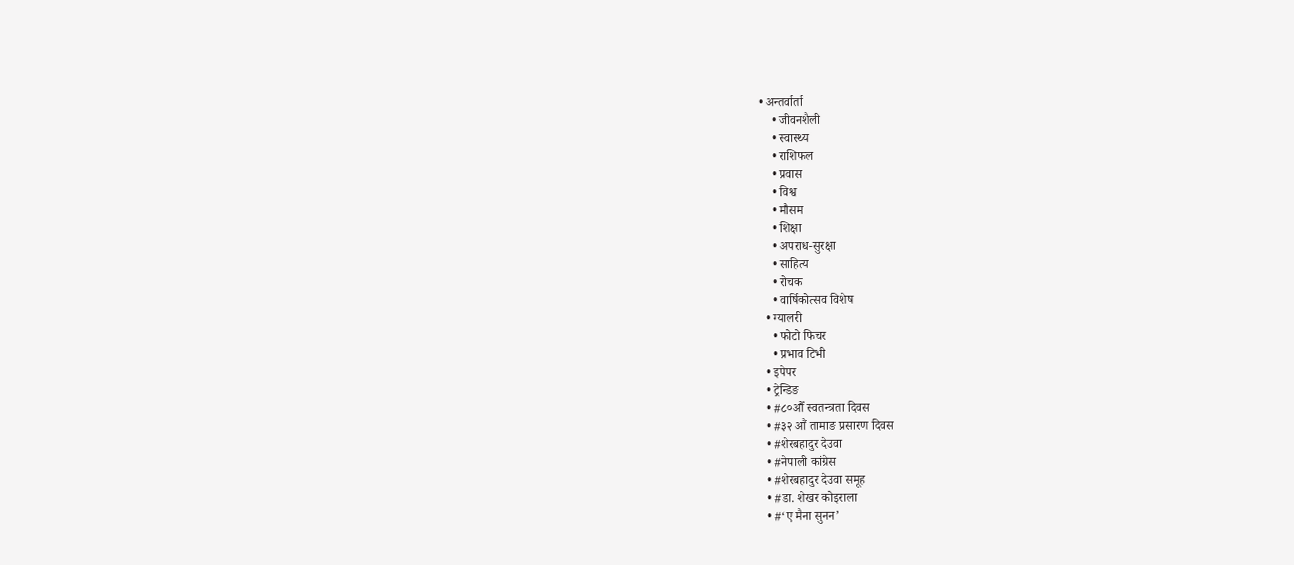• अन्तर्वार्ता
    • जीवनशैली
    • स्वास्थ्य
    • राशिफल
    • प्रवास
    • विश्व
    • मौसम
    • शिक्षा
    • अपराध-सुरक्षा
    • साहित्य
    • रोचक
    • वार्षिकोत्सव विशेष
  • ग्यालरी
    • फोटो फिचर
    • प्रभाव टिभी
  • इपेपर
  • ट्रेन्डिङ
  • #८०औँ स्वतन्त्रता दिवस
  • #३२ औं तामाङ प्रसारण दिवस
  • #शेरबहादुर देउवा
  • #नेपाली कांग्रेस
  • #शेरबहादुर देउवा समूह
  • #डा. शेखर कोइराला
  • #‘ए मैना सुनन’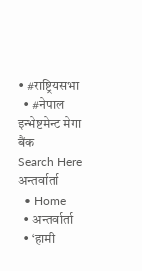• #राष्ट्रियसभा
  • #नेपाल इन्भेष्टमेन्ट मेगा बैंक
Search Here
अन्तर्वार्ता
  • Home
  • अन्तर्वार्ता
  • ‘हामी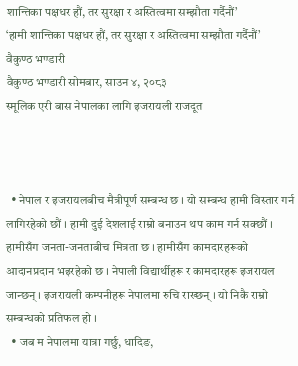शान्तिका पक्षधर हौं, तर सुरक्षा र अस्तित्वमा सम्झौता गर्दैनौं’
‘हामी शान्तिका पक्षधर हौं, तर सुरक्षा र अस्तित्वमा सम्झौता गर्दैनौं’
वैकुण्ठ भण्डारी
वैकुण्ठ भण्डारी सोमबार, साउन ४, २०८३
स्मूलिक एरी बास नेपालका लागि इजरायली राजदूत



  • नेपाल र इजरायलबीच मैत्रीपूर्ण सम्बन्ध छ । यो सम्बन्ध हामी विस्तार गर्न लागिरहेको छौं । हामी दुई देशलाई राम्रो बनाउन थप काम गर्न सक्छौं । हामीसँग जनता-जनताबीच मित्रता छ । हामीसँग कामदारहरूको आदानप्रदान भइरहेको छ । नेपाली विद्यार्थीहरू र कामदारहरू इजरायल जान्छन् । इजरायली कम्पनीहरू नेपालमा रुचि राख्छन् । यो निकै राम्रो सम्बन्धको प्रतिफल हो ।
  • जब म नेपालमा यात्रा गर्छु, धादिङ,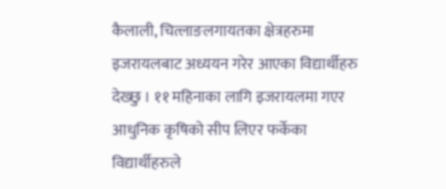कैलाली, चित्लाङलगायतका क्षेत्रहरुमा इजरायलबाट अध्ययन गरेर आएका विद्यार्थीहरु देख्छु । ११ महिनाका लागि इजरायलमा गएर आधुनिक कृषिको सीप लिएर फर्केका विद्यार्थीहरुले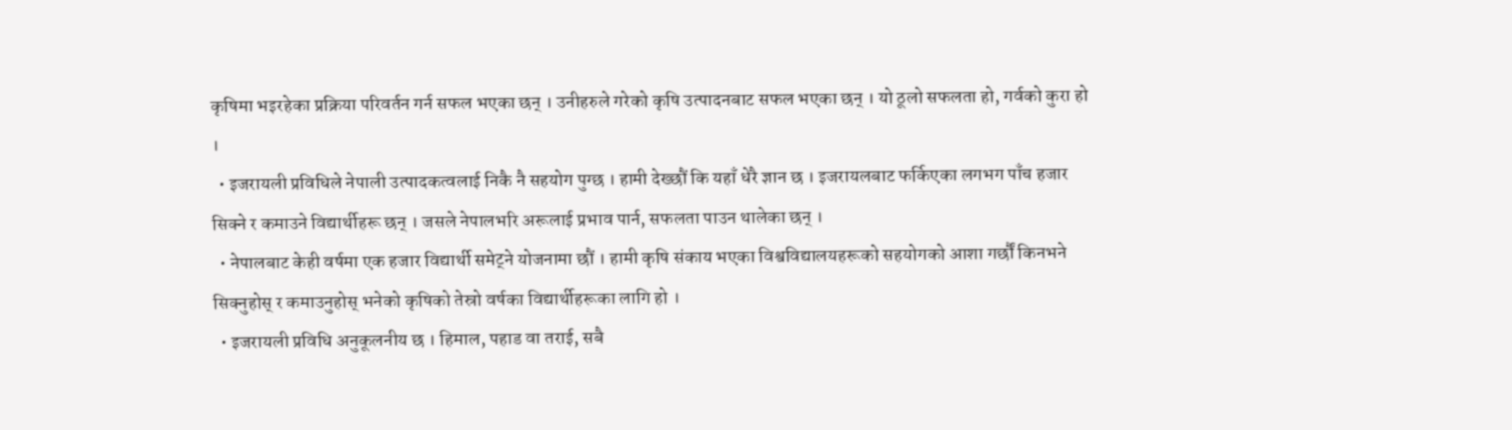कृषिमा भइरहेका प्रक्रिया परिवर्तन गर्न सफल भएका छन् । उनीहरुले गरेको कृषि उत्पादनबाट सफल भएका छन् । यो ठूलो सफलता हो, गर्वको कुरा हो ।
  • इजरायली प्रविधिले नेपाली उत्पादकत्वलाई निकै नै सहयोग पुग्छ । हामी देख्छौं कि यहाँ धेरै ज्ञान छ । इजरायलबाट फर्किएका लगभग पाँच हजार सिक्ने र कमाउने विद्यार्थीहरू छन् । जसले नेपालभरि अरूलाई प्रभाव पार्न, सफलता पाउन थालेका छन् ।
  • नेपालबाट केही वर्षमा एक हजार विद्यार्थी समेट्ने योजनामा छौं । हामी कृषि संकाय भएका विश्वविद्यालयहरूको सहयोगको आशा गर्छौं किनभने सिक्नुहोस् र कमाउनुहोस् भनेको कृषिको तेस्रो वर्षका विद्यार्थीहरूका लागि हो ।
  • इजरायली प्रविधि अनुकूलनीय छ । हिमाल, पहाड वा तराई, सबै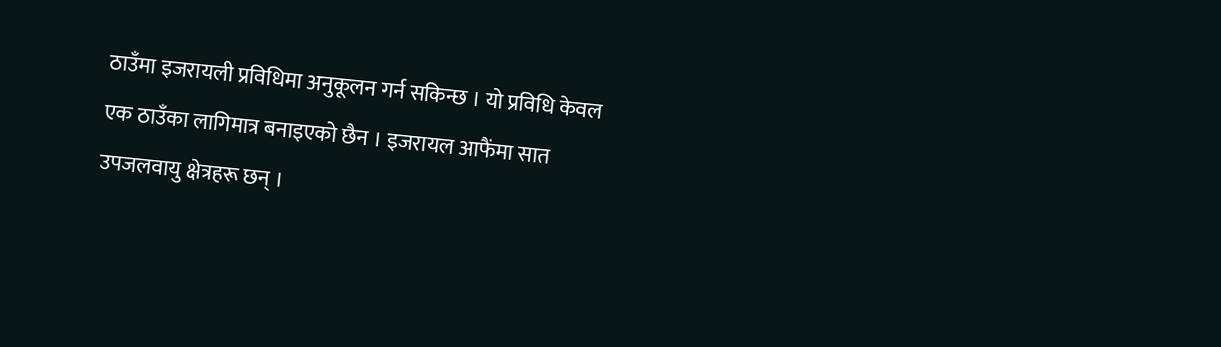ठाउँमा इजरायली प्रविधिमा अनुकूलन गर्न सकिन्छ । यो प्रविधि केवल एक ठाउँका लागिमात्र बनाइएको छैन । इजरायल आफैंमा सात उपजलवायु क्षेत्रहरू छन् ।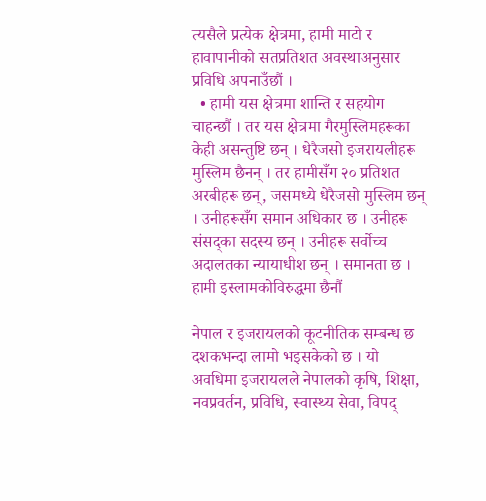त्यसैले प्रत्येक क्षेत्रमा, हामी माटो र हावापानीको सतप्रतिशत अवस्थाअनुसार प्रविधि अपनाउँछौं ।
  • हामी यस क्षेत्रमा शान्ति र सहयोग चाहन्छौं । तर यस क्षेत्रमा गैरमुस्लिमहरूका केही असन्तुष्टि छन् । धेरैजसो इजरायलीहरू मुस्लिम छैनन् । तर हामीसँग २० प्रतिशत अरबीहरू छन्, जसमध्ये धेरैजसो मुस्लिम छन् । उनीहरूसँग समान अधिकार छ । उनीहरू संसद्का सदस्य छन् । उनीहरू सर्वोच्च अदालतका न्यायाधीश छन् । समानता छ । हामी इस्लामकोविरुद्धमा छैनौं

नेपाल र इजरायलको कूटनीतिक सम्बन्ध छ दशकभन्दा लामो भइसकेको छ । यो अवधिमा इजरायलले नेपालको कृषि, शिक्षा, नवप्रवर्तन, प्रविधि, स्वास्थ्य सेवा, विपद्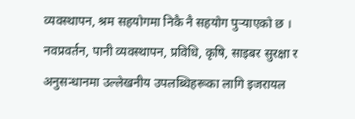व्यवस्थापन, श्रम सहयोगमा निकै नै सहयोग पुर्‍याएको छ । नवप्रवर्तन, पानी व्यवस्थापन, प्रविधि, कृषि, साइबर सुरक्षा र अनुसन्धानमा उल्लेखनीय उपलब्धिहरूका लागि इजरायल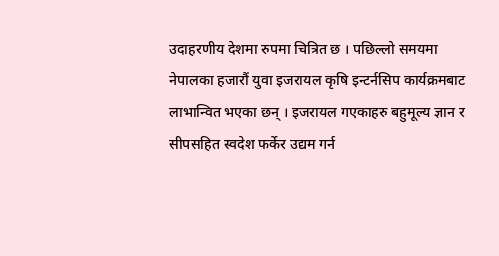उदाहरणीय देशमा रुपमा चित्रित छ । पछिल्लो समयमा नेपालका हजारौं युवा इजरायल कृषि इन्टर्नसिप कार्यक्रमबाट लाभान्वित भएका छन् । इजरायल गएकाहरु बहुमूल्य ज्ञान र सीपसहित स्वदेश फर्केर उद्यम गर्न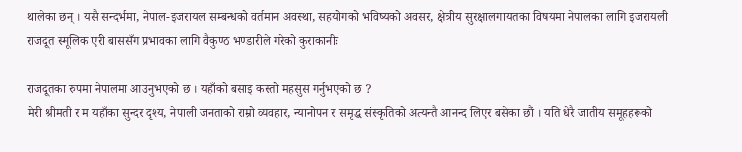थालेका छन् । यसै सन्दर्भमा, नेपाल-इजरायल सम्बन्धको वर्तमान अवस्था, सहयोगको भविष्यको अवसर, क्षेत्रीय सुरक्षालगायतका विषयमा नेपालका लागि इजरायली राजदूत स्मूलिक एरी बाससँग प्रभावका लागि वैकुण्ठ भण्डारीले गरेको कुराकानीः

राजदूतका रुपमा नेपालमा आउनुभएको छ । यहाँको बसाइ कस्तो महसुस गर्नुभएको छ ?
मेरी श्रीमती र म यहाँका सुन्दर दृश्य, नेपाली जनताको राम्रो व्यवहार, न्यानोपन र समृद्ध संस्कृतिको अत्यन्तै आनन्द लिएर बसेका छौं । यति धेरै जातीय समूहहरूको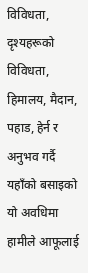विविधता, दृश्यहरूको विविधता, हिमालय, मैदान, पहाड, हेर्न र अनुभव गर्दै यहाँको बसाइको यो अवधिमा हामीले आफूलाई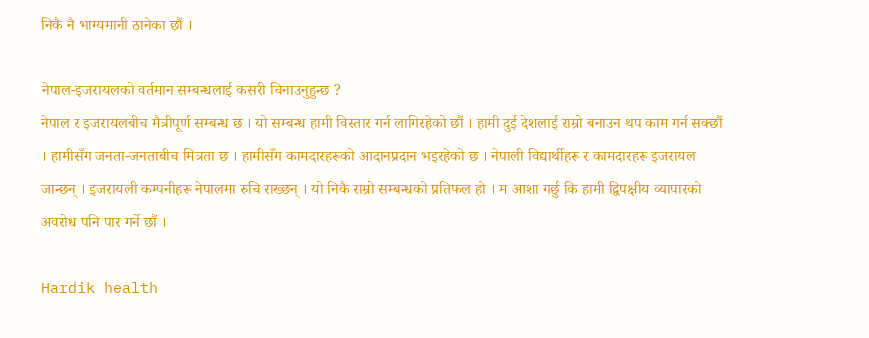निकै नै भाग्यमानी ठानेका छौं ।

नेपाल-इजरायलको वर्तमान सम्बन्धलाई कसरी चिनाउनुहुन्छ ?
नेपाल र इजरायलबीच मैत्रीपूर्ण सम्बन्ध छ । यो सम्बन्ध हामी विस्तार गर्न लागिरहेको छौं । हामी दुई देशलाई राम्रो बनाउन थप काम गर्न सक्छौं । हामीसँग जनता-जनताबीच मित्रता छ । हामीसँग कामदारहरूको आदानप्रदान भइरहेको छ । नेपाली विद्यार्थीहरू र कामदारहरू इजरायल जान्छन् । इजरायली कम्पनीहरू नेपालमा रुचि राख्छन् । यो निकै राम्रो सम्बन्धको प्रतिफल हो । म आशा गर्छु कि हामी द्विपक्षीय व्यापारको अवरोध पनि पार गर्ने छौं ।

Hardik health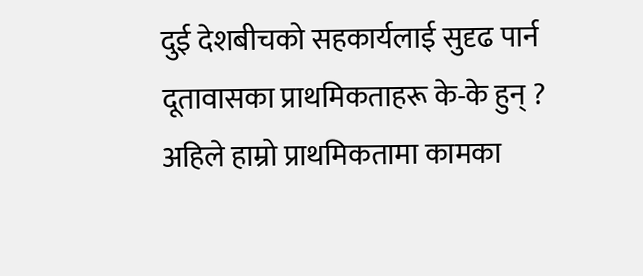दुई देशबीचको सहकार्यलाई सुदृढ पार्न दूतावासका प्राथमिकताहरू के-के हुन् ?
अहिले हाम्रो प्राथमिकतामा कामका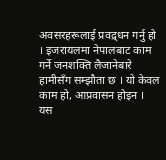अवसरहरूलाई प्रवद्र्धन गर्नु हो । इजरायलमा नेपालबाट काम गर्ने जनशक्ति लैजानेबारे हामीसँग सम्झौता छ । यो केवल काम हो, आप्रवासन होइन । यस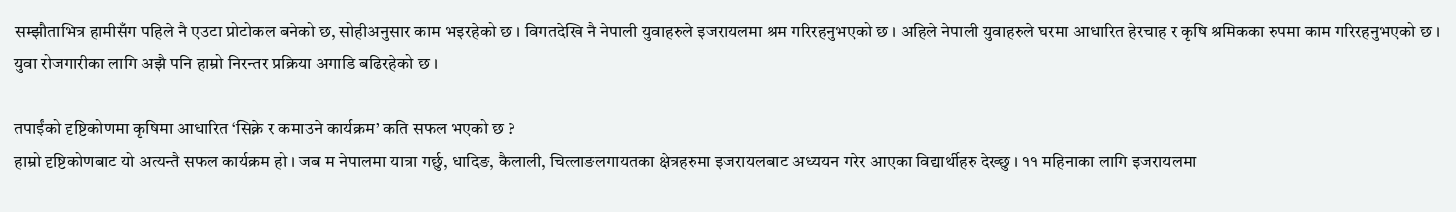सम्झौताभित्र हामीसँग पहिले नै एउटा प्रोटोकल बनेको छ, सोहीअनुसार काम भइरहेको छ । विगतदेखि नै नेपाली युवाहरुले इजरायलमा श्रम गरिरहनुभएको छ । अहिले नेपाली युवाहरुले घरमा आधारित हेरचाह र कृषि श्रमिकका रुपमा काम गरिरहनुभएको छ । युवा रोजगारीका लागि अझै पनि हाम्रो निरन्तर प्रक्रिया अगाडि बढिरहेको छ ।

तपाईंको दृष्टिकोणमा कृषिमा आधारित ‘सिक्ने र कमाउने कार्यक्रम’ कति सफल भएको छ ?
हाम्रो दृष्टिकोणबाट यो अत्यन्तै सफल कार्यक्रम हो । जब म नेपालमा यात्रा गर्छु, धादिङ, कैलाली, चित्लाङलगायतका क्षेत्रहरुमा इजरायलबाट अध्ययन गरेर आएका विद्यार्थीहरु देख्छु । ११ महिनाका लागि इजरायलमा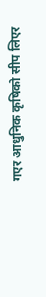गएर आधुनिक कृषिको सीप लिएर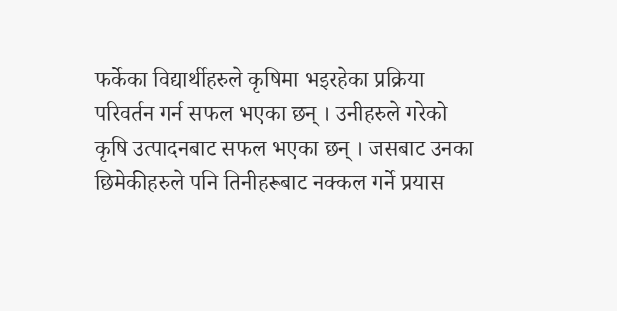फर्केका विद्यार्थीहरुले कृषिमा भइरहेका प्रक्रिया परिवर्तन गर्न सफल भएका छन् । उनीहरुले गरेको कृषि उत्पादनबाट सफल भएका छन् । जसबाट उनका छिमेकीहरुले पनि तिनीहरूबाट नक्कल गर्ने प्रयास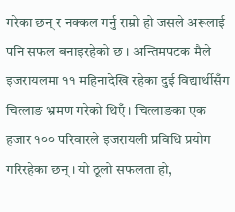गरेका छन् र नक्कल गर्नु राम्रो हो जसले अरूलाई पनि सफल बनाइरहेको छ । अन्तिमपटक मैले इजरायलमा ११ महिनादेखि रहेका दुई विद्यार्थीसँग चित्लाङ भ्रमण गरेको थिएँ । चित्लाङका एक हजार १०० परिवारले इजरायली प्रविधि प्रयोग गरिरहेका छन् । यो ठूलो सफलता हो,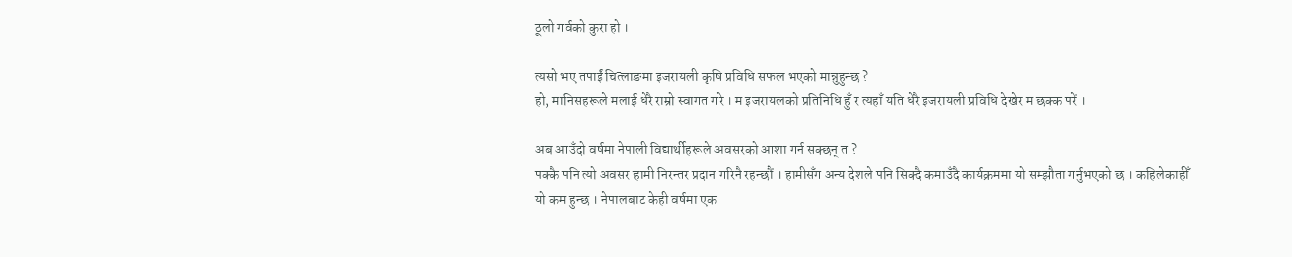ठूलो गर्वको कुरा हो ।

त्यसो भए तपाईं चित्लाङमा इजरायली कृषि प्रविधि सफल भएको मान्नुहुन्छ ?
हो, मानिसहरूले मलाई धेरै राम्रो स्वागत गरे । म इजरायलको प्रतिनिधि हुँ र त्यहाँ यति धेरै इजरायली प्रविधि देखेर म छक्क परें ।

अब आउँदो वर्षमा नेपाली विद्यार्थीहरूले अवसरको आशा गर्न सक्छन् त ?
पक्कै पनि त्यो अवसर हामी निरन्तर प्रदान गरिनै रहन्छौं । हामीसँग अन्य देशले पनि सिक्दै कमाउँदै कार्यक्रममा यो सम्झौता गर्नुभएको छ । कहिलेकाहीँ यो कम हुन्छ । नेपालबाट केही वर्षमा एक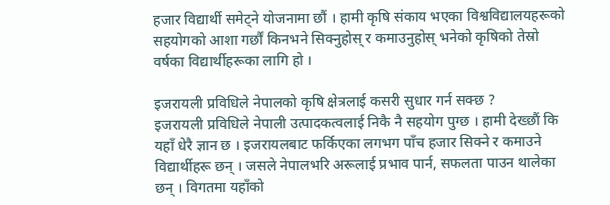हजार विद्यार्थी समेट्ने योजनामा छौं । हामी कृषि संकाय भएका विश्वविद्यालयहरूको सहयोगको आशा गर्छौं किनभने सिक्नुहोस् र कमाउनुहोस् भनेको कृषिको तेस्रो वर्षका विद्यार्थीहरूका लागि हो ।

इजरायली प्रविधिले नेपालको कृषि क्षेत्रलाई कसरी सुधार गर्न सक्छ ?
इजरायली प्रविधिले नेपाली उत्पादकत्वलाई निकै नै सहयोग पुग्छ । हामी देख्छौं कि यहाँ धेरै ज्ञान छ । इजरायलबाट फर्किएका लगभग पाँच हजार सिक्ने र कमाउने विद्यार्थीहरू छन् । जसले नेपालभरि अरूलाई प्रभाव पार्न, सफलता पाउन थालेका छन् । विगतमा यहाँको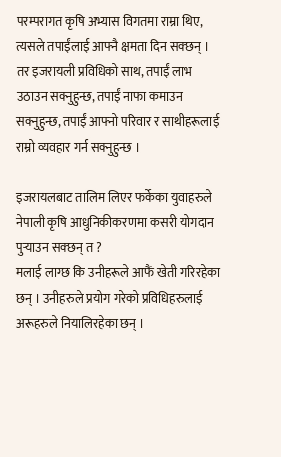परम्परागत कृषि अभ्यास विगतमा राम्रा थिए, त्यसले तपाईंलाई आफ्नै क्षमता दिन सक्छन् । तर इजरायली प्रविधिको साथ, तपाईं लाभ उठाउन सक्नुहुन्छ, तपाईं नाफा कमाउन सक्नुहुन्छ, तपाईं आफ्नो परिवार र साथीहरूलाई राम्रो व्यवहार गर्न सक्नुहुन्छ ।

इजरायलबाट तालिम लिएर फर्केका युवाहरुले नेपाली कृषि आधुनिकीकरणमा कसरी योगदान पुर्‍याउन सक्छन् त ?
मलाई लाग्छ कि उनीहरूले आफैं खेती गरिरहेका छन् । उनीहरुले प्रयोग गरेको प्रविधिहरुलाई अरूहरुले नियालिरहेका छन् ।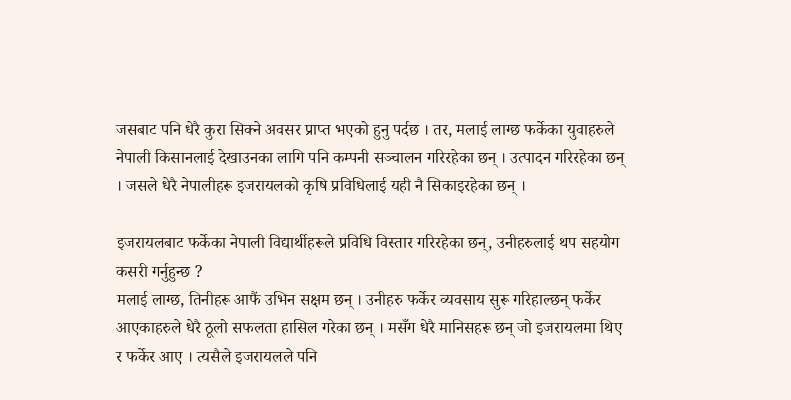जसबाट पनि धेरै कुरा सिक्ने अवसर प्राप्त भएको हुनु पर्दछ । तर, मलाई लाग्छ फर्केका युवाहरुले नेपाली किसानलाई देखाउनका लागि पनि कम्पनी सञ्चालन गरिरहेका छन् । उत्पादन गरिरहेका छन् । जसले धेरै नेपालीहरू इजरायलको कृषि प्रविधिलाई यही नै सिकाइरहेका छन् ।

इजरायलबाट फर्केका नेपाली विद्यार्थीहरूले प्रविधि विस्तार गरिरहेका छन्, उनीहरुलाई थप सहयोग कसरी गर्नुहुन्छ ?
मलाई लाग्छ, तिनीहरू आफैं उभिन सक्षम छन् । उनीहरु फर्केर व्यवसाय सुरू गरिहाल्छन् फर्केर आएकाहरुले धेरै ठूलो सफलता हासिल गरेका छन् । मसँग धेरै मानिसहरू छन् जो इजरायलमा थिए र फर्केर आए । त्यसैले इजरायलले पनि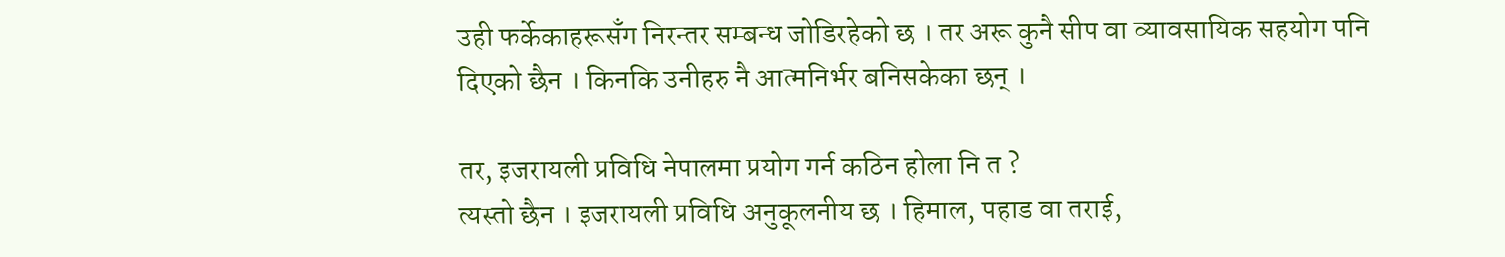उही फर्केकाहरूसँग निरन्तर सम्बन्ध जोडिरहेको छ । तर अरू कुनै सीप वा व्यावसायिक सहयोग पनि दिएको छैन । किनकि उनीहरु नै आत्मनिर्भर बनिसकेका छन् ।

तर, इजरायली प्रविधि नेपालमा प्रयोग गर्न कठिन होला नि त ?
त्यस्तो छैन । इजरायली प्रविधि अनुकूलनीय छ । हिमाल, पहाड वा तराई,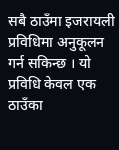सबै ठाउँमा इजरायली प्रविधिमा अनुकूलन गर्न सकिन्छ । यो प्रविधि केवल एक ठाउँका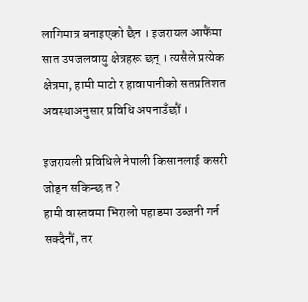लागिमात्र बनाइएको छैन । इजरायल आफैंमा सात उपजलवायु क्षेत्रहरू छन् । त्यसैले प्रत्येक क्षेत्रमा, हामी माटो र हावापानीको सतप्रतिशत अवस्थाअनुसार प्रविधि अपनाउँछौं ।

इजरायली प्रविधिले नेपाली किसानलाई कसरी जोड्न सकिन्छ त ?
हामी वास्तवमा भिरालो पहाडमा उब्जनी गर्न सक्दैनौं, तर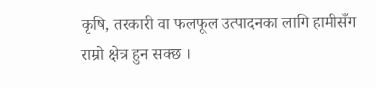कृषि, तरकारी वा फलफूल उत्पादनका लागि हामीसँग राम्रो क्षेत्र हुन सक्छ ।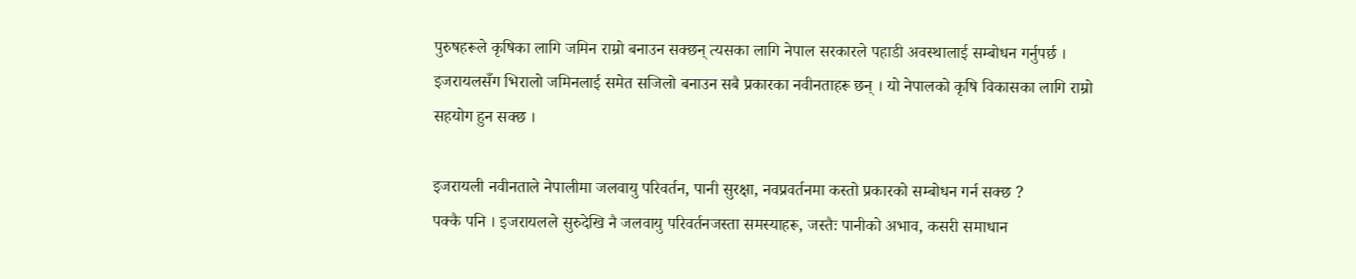पुरुषहरूले कृषिका लागि जमिन राम्रो बनाउन सक्छन् त्यसका लागि नेपाल सरकारले पहाडी अवस्थालाई सम्बोधन गर्नुपर्छ । इजरायलसँग भिरालो जमिनलाई समेत सजिलो बनाउन सबै प्रकारका नवीनताहरू छन् । यो नेपालको कृषि विकासका लागि राम्रो सहयोग हुन सक्छ ।

इजरायली नवीनताले नेपालीमा जलवायु परिवर्तन, पानी सुरक्षा, नवप्रवर्तनमा कस्तो प्रकारको सम्बोधन गर्न सक्छ ?
पक्कै पनि । इजरायलले सुरुदेखि नै जलवायु परिवर्तनजस्ता समस्याहरू, जस्तैः पानीको अभाव, कसरी समाधान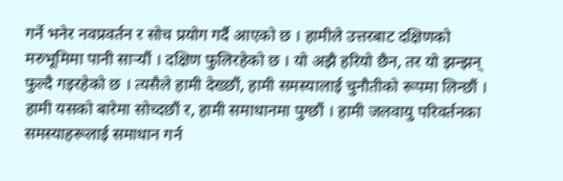गर्ने भनेर नवप्रवर्तन र सोच प्रयोग गर्दै आएको छ । हामीले उत्तरबाट दक्षिणको मरुभूमिमा पानी सार्‍यौं । दक्षिण फुलिरहेको छ । यो अझै हरियो छैन, तर यो झन्झन् फुल्दै गइरहेको छ । त्यसैले हामी देख्छौं, हामी समस्यालाई चुनौतीको रूपमा लिन्छौं । हामी यसको बारेमा सोच्दछौं र, हामी समाधानमा पुग्छौं । हामी जलवायु परिवर्तनका समस्याहरूलाई समाधान गर्न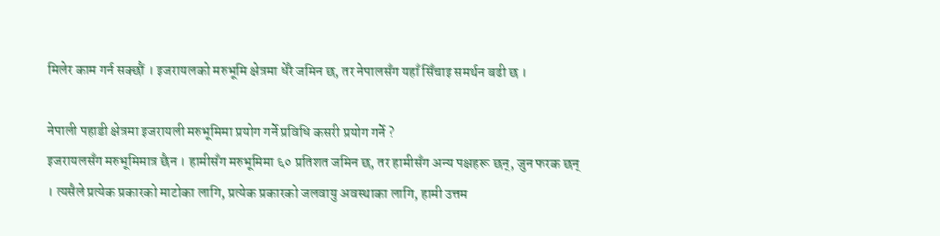मिलेर काम गर्न सक्छौं । इजरायलको मरुभूमि क्षेत्रमा धेरै जमिन छ, तर नेपालसँग यहाँ सिँचाइ समर्थन बढी छ ।

नेपाली पहाडी क्षेत्रमा इजरायली मरुभूमिमा प्रयोग गर्ने प्रविधि कसरी प्रयोग गर्ने ?
इजरायलसँग मरुभूमिमात्र छैन । हामीसँग मरुभूमिमा ६० प्रतिशत जमिन छ, तर हामीसँग अन्य पक्षहरू छन्, जुन फरक छन् । त्यसैले प्रत्येक प्रकारको माटोका लागि, प्रत्येक प्रकारको जलवायु अवस्थाका लागि, हामी उत्तम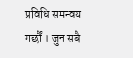प्रविधि समन्वय गर्छौं । जुन सबै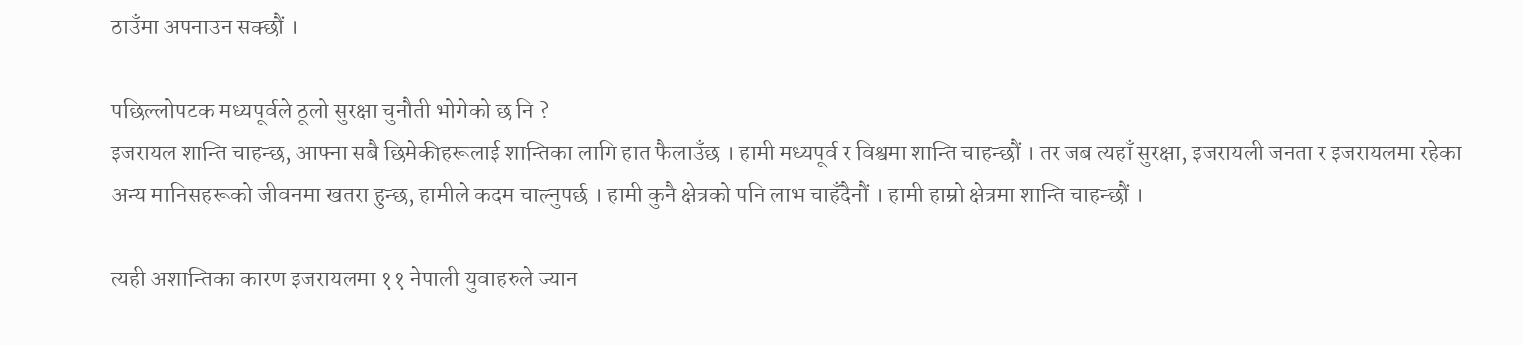ठाउँमा अपनाउन सक्छौं ।

पछिल्लोपटक मध्यपूर्वले ठूलो सुरक्षा चुनौती भोगेको छ नि ?
इजरायल शान्ति चाहन्छ, आफ्ना सबै छिमेकीहरूलाई शान्तिका लागि हात फैलाउँछ । हामी मध्यपूर्व र विश्वमा शान्ति चाहन्छौं । तर जब त्यहाँ सुरक्षा, इजरायली जनता र इजरायलमा रहेका अन्य मानिसहरूको जीवनमा खतरा हुन्छ, हामीले कदम चाल्नुपर्छ । हामी कुनै क्षेत्रको पनि लाभ चाहँदैनौं । हामी हाम्रो क्षेत्रमा शान्ति चाहन्छौं ।

त्यही अशान्तिका कारण इजरायलमा ११ नेपाली युवाहरुले ज्यान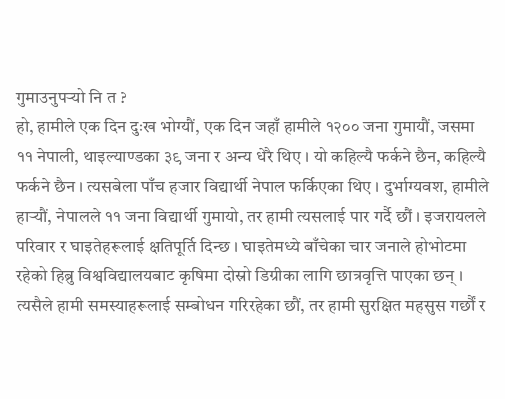गुमाउनुपर्‍यो नि त ?
हो, हामीले एक दिन दुःख भोग्यौं, एक दिन जहाँ हामीले १२०० जना गुमायौं, जसमा ११ नेपाली, थाइल्याण्डका ३९ जना र अन्य धेरै थिए । यो कहिल्यै फर्कने छैन, कहिल्यै फर्कने छैन । त्यसबेला पाँच हजार विद्यार्थी नेपाल फर्किएका थिए । दुर्भाग्यवश, हामीले हार्‍यौं, नेपालले ११ जना विद्यार्थी गुमायो, तर हामी त्यसलाई पार गर्दै छौं । इजरायलले परिवार र घाइतेहरूलाई क्षतिपूर्ति दिन्छ । घाइतेमध्ये बाँचेका चार जनाले होभोटमा रहेको हिब्रु विश्वविद्यालयबाट कृषिमा दोस्रो डिग्रीका लागि छात्रवृत्ति पाएका छन् । त्यसैले हामी समस्याहरूलाई सम्बोधन गरिरहेका छौं, तर हामी सुरक्षित महसुस गर्छौं र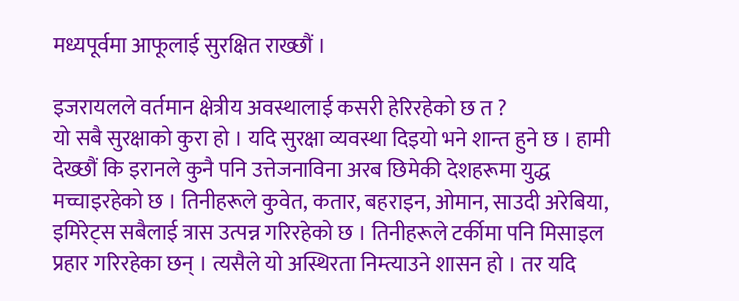मध्यपूर्वमा आफूलाई सुरक्षित राख्छौं ।

इजरायलले वर्तमान क्षेत्रीय अवस्थालाई कसरी हेरिरहेको छ त ?
यो सबै सुरक्षाको कुरा हो । यदि सुरक्षा व्यवस्था दिइयो भने शान्त हुने छ । हामी देख्छौं कि इरानले कुनै पनि उत्तेजनाविना अरब छिमेकी देशहरूमा युद्ध मच्चाइरहेको छ । तिनीहरूले कुवेत, कतार, बहराइन, ओमान, साउदी अरेबिया, इमिरेट्स सबैलाई त्रास उत्पन्न गरिरहेको छ । तिनीहरूले टर्कीमा पनि मिसाइल प्रहार गरिरहेका छन् । त्यसैले यो अस्थिरता निम्त्याउने शासन हो । तर यदि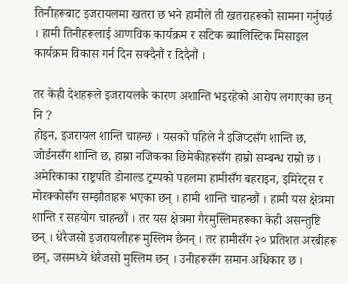तिनीहरूबाट इजरायलमा खतरा छ भने हामीले ती खतराहरूको सामना गर्नुपर्छ । हामी तिनीहरूलाई आणविक कार्यक्रम र सटिक ब्यालिस्टिक मिसाइल कार्यक्रम विकास गर्न दिन सक्दैनौं र दिदैनौं ।

तर केही देशहरूले इजरायलकै कारण अशान्ति भइरहेको आरोप लगाएका छन् नि ?
होइन, इजरायल शान्ति चाहन्छ । यसको पहिले नै इजिप्टसँग शान्ति छ, जोर्डनसँग शान्ति छ, हाम्रा नजिकका छिमेकीहरूसँग हाम्रो सम्बन्ध राम्रो छ । अमेरिकाका राष्ट्रपति डोनाल्ड ट्रम्पको पहलमा हामीसँग बहराइन, इमिरेट्स र मोरक्कोसँग सम्झौताहरू भएका छन् । हामी शान्ति चाहन्छौं । हामी यस क्षेत्रमा शान्ति र सहयोग चाहन्छौं । तर यस क्षेत्रमा गैरमुस्लिमहरूका केही असन्तुष्टि छन् । धेरैजसो इजरायलीहरू मुस्लिम छैनन् । तर हामीसँग २० प्रतिशत अरबीहरू छन्, जसमध्ये धेरैजसो मुस्लिम छन् । उनीहरूसँग समान अधिकार छ ।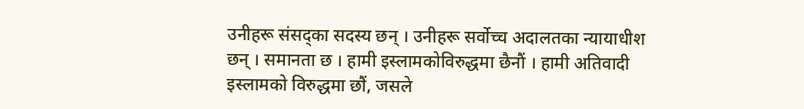उनीहरू संसद्का सदस्य छन् । उनीहरू सर्वोच्च अदालतका न्यायाधीश छन् । समानता छ । हामी इस्लामकोविरुद्धमा छैनौं । हामी अतिवादी इस्लामको विरुद्धमा छौं, जसले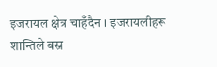इजरायल क्षेत्र चाहँदैन । इजरायलीहरू शान्तिले बस्न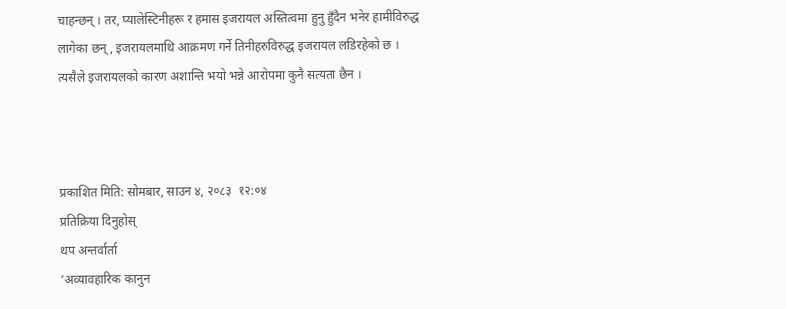चाहन्छन् । तर, प्यालेस्टिनीहरू र हमास इजरायल अस्तित्वमा हुनु हुँदैन भनेर हामीविरुद्ध लागेका छन्, इजरायलमाथि आक्रमण गर्ने तिनीहरुविरुद्ध इजरायल लडिरहेको छ । त्यसैले इजरायलको कारण अशान्ति भयो भन्ने आरोपमा कुनै सत्यता छैन ।



प्रकाशित मिति: सोमबार, साउन ४, २०८३  १२:०४
प्रतिक्रिया दिनुहोस्
थप अन्तर्वार्ता
‘अव्यावहारिक कानुन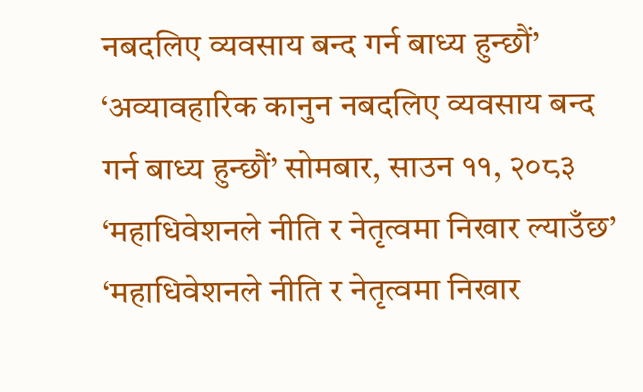नबदलिए व्यवसाय बन्द गर्न बाध्य हुन्छौं’
‘अव्यावहारिक कानुन नबदलिए व्यवसाय बन्द गर्न बाध्य हुन्छौं’ सोमबार, साउन ११, २०८३
‘महाधिवेशनले नीति र नेतृत्वमा निखार ल्याउँछ’
‘महाधिवेशनले नीति र नेतृत्वमा निखार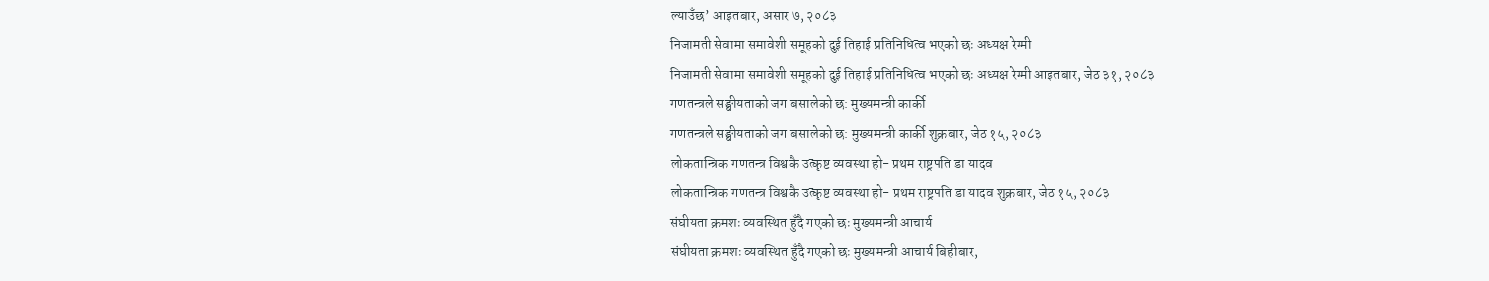ल्याउँछ’ आइतबार, असार ७, २०८३
निजामती सेवामा समावेशी समूहको दुई तिहाई प्रतिनिधित्व भएको छः अध्यक्ष रेग्मी
निजामती सेवामा समावेशी समूहको दुई तिहाई प्रतिनिधित्व भएको छः अध्यक्ष रेग्मी आइतबार, जेठ ३१, २०८३
गणतन्त्रले सङ्घीयताको जग बसालेको छ: मुख्यमन्त्री कार्की
गणतन्त्रले सङ्घीयताको जग बसालेको छ: मुख्यमन्त्री कार्की शुक्रबार, जेठ १५, २०८३
लोकतान्त्रिक गणतन्त्र विश्वकै उत्कृष्ट व्यवस्था हो- प्रथम राष्ट्रपति डा यादव
लोकतान्त्रिक गणतन्त्र विश्वकै उत्कृष्ट व्यवस्था हो- प्रथम राष्ट्रपति डा यादव शुक्रबार, जेठ १५, २०८३
संघीयता क्रमशः व्यवस्थित हुँदै गएको छः मुख्यमन्त्री आचार्य
संघीयता क्रमशः व्यवस्थित हुँदै गएको छः मुख्यमन्त्री आचार्य बिहीबार,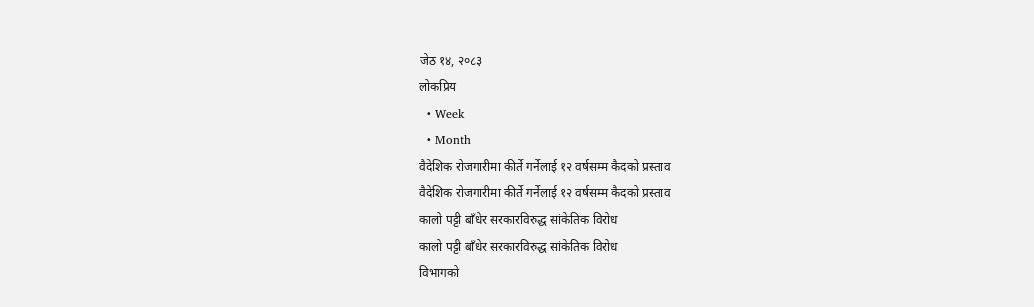जेठ १४, २०८३
लोकप्रिय
  • Week
  • Month
वैदेशिक रोजगारीमा कीर्ते गर्नेलाई १२ वर्षसम्म कैदको प्रस्ताव
वैदेशिक रोजगारीमा कीर्ते गर्नेलाई १२ वर्षसम्म कैदको प्रस्ताव
कालो पट्टी बाँधेर सरकारविरुद्ध सांकेतिक विरोध
कालो पट्टी बाँधेर सरकारविरुद्ध सांकेतिक विरोध
विभागको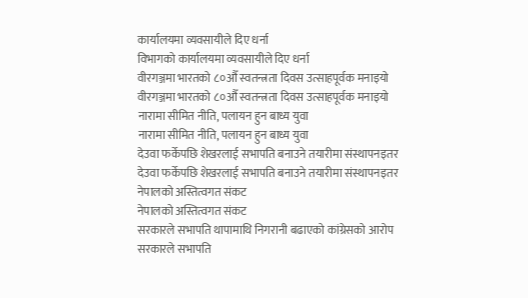कार्यालयमा व्यवसायीले दिए धर्ना
विभागको कार्यालयमा व्यवसायीले दिए धर्ना
वीरगञ्जमा भारतको ८०औँ स्वतन्त्रता दिवस उत्साहपूर्वक मनाइयो
वीरगञ्जमा भारतको ८०औँ स्वतन्त्रता दिवस उत्साहपूर्वक मनाइयो
नारामा सीमित नीति, पलायन हुन बाध्य युवा
नारामा सीमित नीति, पलायन हुन बाध्य युवा
देउवा फर्केपछि शेखरलाई सभापति बनाउने तयारीमा संस्थापनइतर
देउवा फर्केपछि शेखरलाई सभापति बनाउने तयारीमा संस्थापनइतर
नेपालको अस्तित्वगत संकट
नेपालको अस्तित्वगत संकट
सरकारले सभापति थापामाथि निगरानी बढाएको कांग्रेसको आरोप
सरकारले सभापति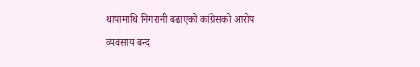थापामाथि निगरानी बढाएको कांग्रेसको आरोप
व्यवसाय बन्द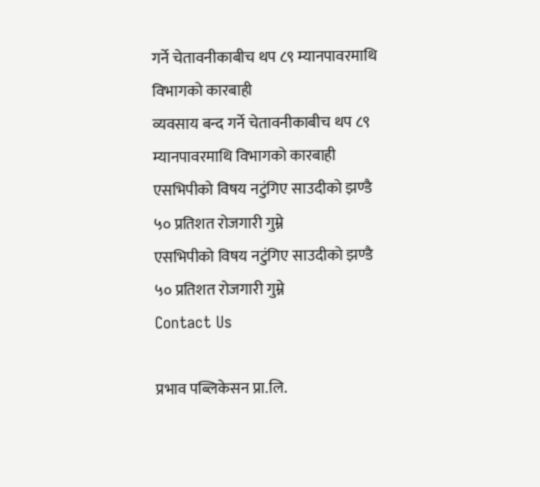गर्ने चेतावनीकाबीच थप ८९ म्यानपावरमाथि विभागको कारबाही
व्यवसाय बन्द गर्ने चेतावनीकाबीच थप ८९ म्यानपावरमाथि विभागको कारबाही
एसभिपीको विषय नटुंगिए साउदीको झण्डै ५० प्रतिशत रोजगारी गुम्ने
एसभिपीको विषय नटुंगिए साउदीको झण्डै ५० प्रतिशत रोजगारी गुम्ने
Contact Us

प्रभाव पब्लिकेसन प्रा.लि.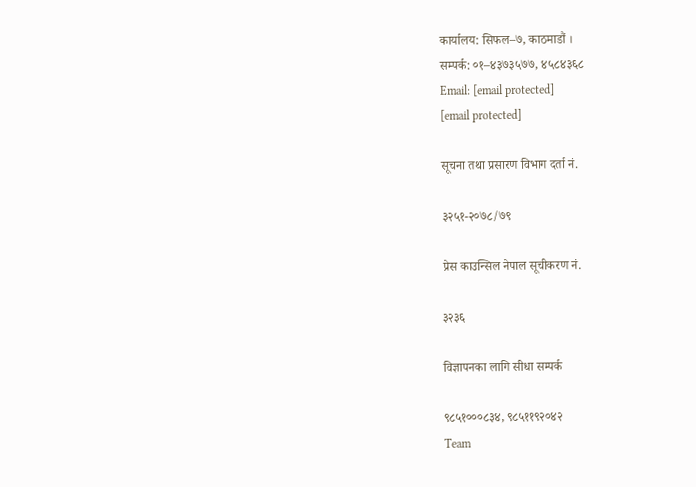कार्यालय: सिफल–७, काठमाडौं ।
सम्पर्क: ०१–४३७३५७७, ४५८४३६८
Email: [email protected]
[email protected]

सूचना तथा प्रसारण विभाग दर्ता नं.

३२५१-२०७८/७९

प्रेस काउन्सिल नेपाल सूचीकरण नं.

३२३६

विज्ञापनका लागि सीधा सम्पर्क

९८५१०००८३४, ९८५११९२०४२
Team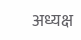अध्यक्ष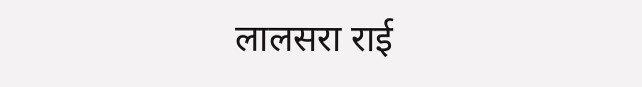लालसरा राई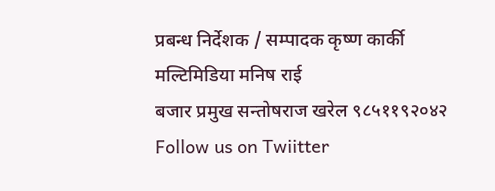प्रबन्ध निर्देशक / सम्पादक कृष्ण कार्की
मल्टिमिडिया मनिष राई
बजार प्रमुख सन्तोषराज खरेल ९८५११९२०४२
Follow us on Twiitter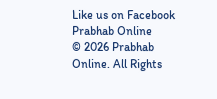Like us on Facebook
Prabhab Online
© 2026 Prabhab Online. All Rights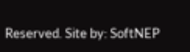Reserved. Site by: SoftNEP